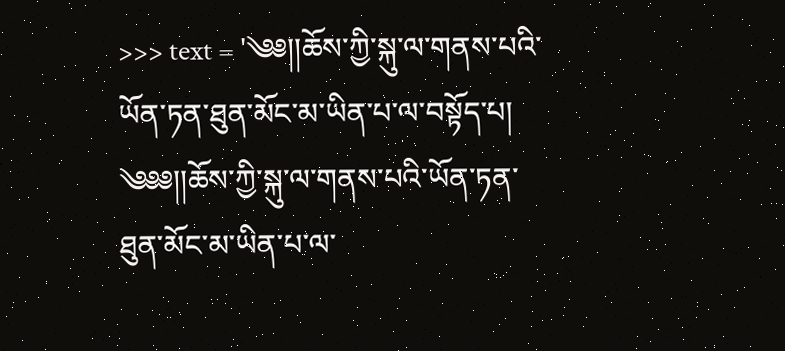>>> text = '༄༅།།ཆོས་ཀྱི་སྐུ་ལ་གནས་པའི་ཡོན་ཏན་ཐུན་མོང་མ་ཡིན་པ་ལ་བསྟོད་པ། ༄༅༅།།ཆོས་ཀྱི་སྐུ་ལ་གནས་པའི་ཡོན་ཏན་ཐུན་མོང་མ་ཡིན་པ་ལ་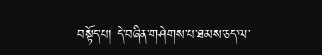བསྟོད་པ། དེ་བཞིན་གཤེགས་པ་ཐམས་ཅད་ལ་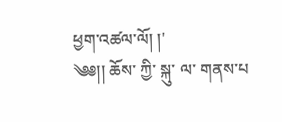ཕྱག་འཚལ་ལོ། །'
༄༅།། ཆོས་ ཀྱི་ སྐུ་ ལ་ གནས་པ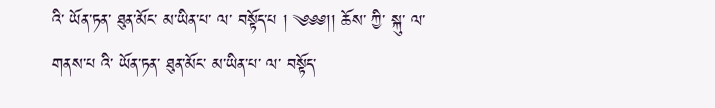འི་ ཡོན་ཏན་ ཐུན་མོང་ མ་ཡིན་པ་ ལ་ བསྟོད་པ ། ༄༅༅།། ཆོས་ ཀྱི་ སྐུ་ ལ་ གནས་པ འི་ ཡོན་ཏན་ ཐུན་མོང་ མ་ཡིན་པ་ ལ་ བསྟོད་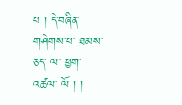པ ། དེ་བཞིན་གཤེགས་པ་ ཐམས་ཅད་ ལ་ ཕྱག་ འཚལ་ ལོ ། །